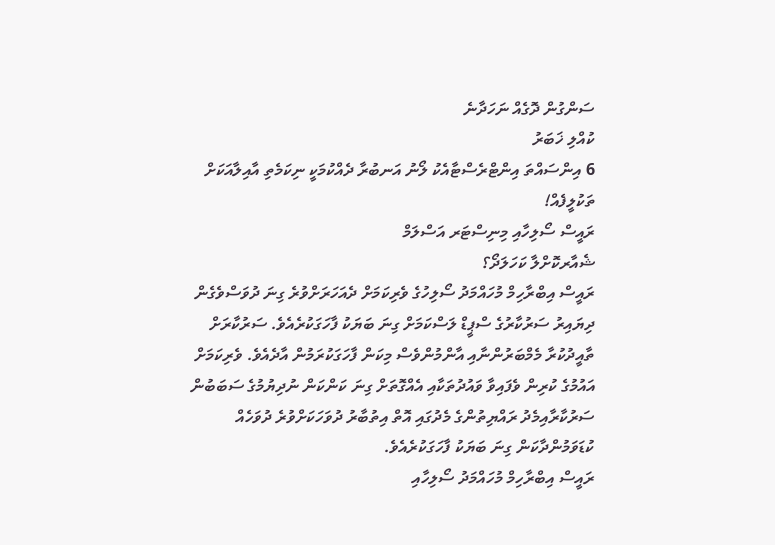ސަންގުން ދޮގެއް ނަހަދާނެ
ކުއްލި ޚަބަރު
6 އިންސައްތަ އިންޓްރެސްޓާއެކު ލޯނު އަނބުރާ ދެއްކުމަކީ ނިކަމެތި އާއިލާއަކަށް ތަކުލީފެއް!
ރައީސް ސޯލިހާއި މިނިސްޓަރ އަސްލަމް
ޝެއާރކޮށްލާ ކަހަލަދޯ؟
ރައީސް އިބްރާހިމް މުހައްމަދު ސޯލިހުގެ ވެރިކަމަށް ދެއަހަރަށްވުރެ ގިނަ ދުވަސްވެގެން ދިޔައިރު ސަރުކާރުގެ ސްޕީޑް ލަސްކަމަށް ގިނަ ބަޔަކު ފާހަގަކުރެއެވެ. ސަރުކާރަށް ތާއީދުކުރާ މެމްބަރުންނާއި އާންމުންވެސް މިކަން ފާހަގަކުރަމުން އާދެއެވެ. ވެރިކަމަށް އައުމުގެ ކުރިން ވެފައިވާ ވައުދުތަކާއި އެއްގޮތަށް ގިނަ ކަންކަން ނުދިޔުމުގެ ސަބަބުން ސަރުކާރާއިމެދު ރައްޔިތުންގެ މެދުގައި އޮތް އިތުބާރު ދުވަހަކަށްވުރެ ދުވަހެއް ކުޑަވަމުންދާކަން ގިނަ ބަޔަކު ފާހަގަކުރެއެވެ.
ރައީސް އިބްރާހިމް މުހައްމަދު ސޯލިހާއި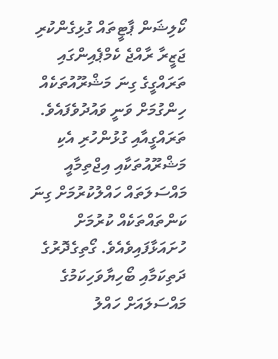ކޯލިޝަން ޕާޓީތައް ގުޅިގެންކުރި ޖަޒީރާ ރާއްޖެ ކެމްޕެއިންގައި ތަރައްގީގެ ގިނަ މަޝްރޫއުތަކެއް ހިންގުމަށް ވަނީ ވައުދުވެފައެވެ. ތަރައްގީއާއި ގުޅުންހުރި އެކި މަޝްރޫއުތަކާއި އިޖްތިމާއީ މައްސަލަތައް ހައްލުކުރުމަށް ގިނަ ކަންތައްތަކެއް ކުރުމަށް ހުށައަޅާފައިވެއެވެ. ގޯތިގެދޮރުގެ ދަތިކަމާއި ބޯހިޔާވަހިކަމުގެ މައްސަލައަށް ހައްލު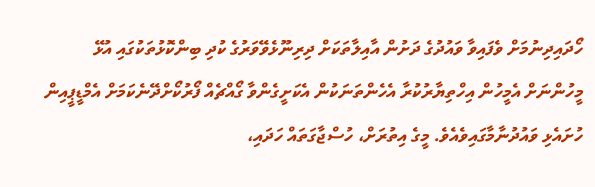ހޯދައިދިނުމަށް ވެފައިވާ ވައުދުގެ ދަށުން އާއިލާތަކަށް ދިރިނޫޅެވޭވަރުގެ ކުދި ބިންކޮޅުތަކުގައި އުޅޭ މީހުންނަށް އެމީހުން އިހްތިޔާރުކުރާ އެހެންތަނަކުން އެކަށީގެންވާ ގޯއްޗެއް ފޯރުކޯށްދޭނެކަމަށް އެމްޑީޕީއިން ހުށައެޅި ވައުދުނާމާގައިވެއެވެ. މީގެ އިތުރަށް، ހުސްޖާގަތައް ހަދައި،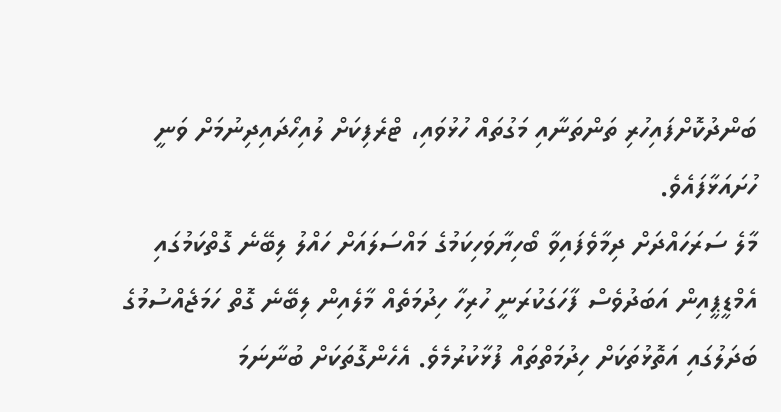ބަންދުކޮށްފައިހުރި ތަންތަނާއި މަގުތައް ހުޅުވައި، ޓްރެފިކަށް ލުއިހޯދައިދިނުމަށް ވަނީ ހުށައަޅާފައެވެ.
މާލެ ސަރަހައްދަށް ދިމާވެފައިވާ ބޯހިޔާވަހިކަމުގެ މައްސަލައަށް ހައްލު ލިބޭނެ ގޮތްކަމުގައި އެމްޑީޕީއިން އަބަދުވެސް ފާހަގަކުރަނީ ހުރިހާ ހިދުމަތެއް މާލެއިން ލިބޭނެ ގޮތް ހަމަޖެއްސުމުގެ ބަދަލުގައި އަތޮޅުތަކަށް ހިދުމަތްތައް ފުޅާކުރުމެވެ. އެހެންގޮތަކަށް ބުނާނަމަ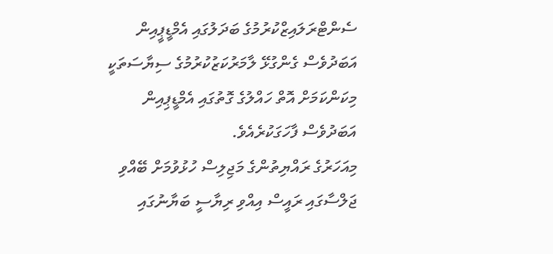ސެންޓްރަލައިޒްކުރުމުގެ ބަދަލުގައި އެމްޑީޕީއިން އަބަދުވެސް ގެންގުޅޭ ލާމަރުކަޒުކުރުމުގެ ސިޔާސަތަކީ މިކަންކަމަށް އޮތް ހައްލުގެ ގޮތުގައި އެމްޑީޕިއިން އަބަދުވެސް ފާހަގަކުރެއެވެ.
މިއަހަރުގެ ރައްޔިތުންގެ މަޖިލިސް ހުޅުވުމަށް ބޭއްވި ޖަލްސާގައި ރައީސް އިއްވި ރިޔާސީ ބަޔާނުގައި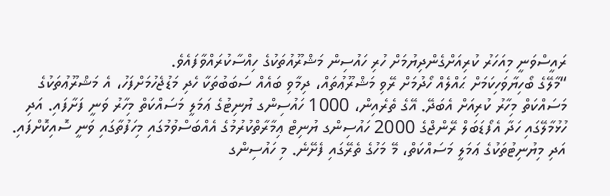ރައީސްވަނީ މިއަހަރު ކުރިއަށްގެންދިޔުމަށް ހުރި ހައުސިން މަޝްރޫއުތަކުގެ ހިއްސާކުރައްވާފައެވެ.
“މާލޭގެ ބޯހިޔާވަހިކަމަށް ޙައްލެއް ހޯދުމަށް ރޭވި މަޝްރޫޢުތައް، ދިމާވި ބައެއް ސަބަބުތަކާ ހެދި މަޑުޖެހުމަށްފަހު، އެ މަޝްރޫޢުތަކުގެ މަސައްކަތް މިހާރު ކުރިއަށް އެބަދޭ. އޭގެ ތެރެއިން، 1000 ހައުސިންގ ޔުނިޓުގެ ޢަމަލީ މަސައްކަތް މިހާރު ވަނީ ފަށާފައި. އަދި ހުޅުމާލޭގައި ހަދާ އެފޯޑަބަލް ރޭންޖްގެ 2000 ހައުސިންގ ޔުނިޓް ޢިމާރާތްކުރުމުގެ އެއްބަސްވުމުގައި މިހަފުތާގައި ވަނީ ސޮއިކޮށްފައި. އަދި މިޔުނިޓުތަކުގެ ޢަމަލީ މަސައްކަތް، މޭ މަހުގެ ތެރޭގައި ފެށޭނެ. މި ހައުސިންގ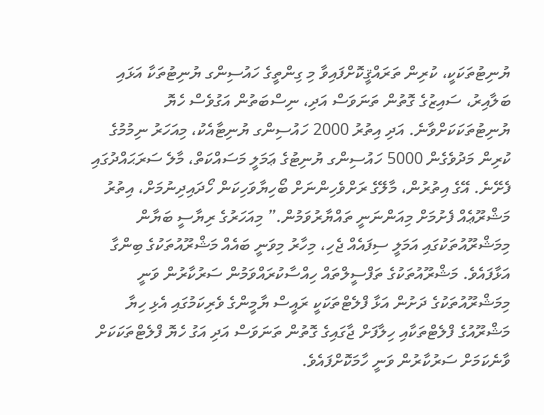ޔުނިޓުތަކަކީ، ކުރިން ތަރައްޤީކޮށްފައިވާ މި ގިންތީގެ ހައުސިންގ ޔުނިޓުތަކާ އަޅައި ބަލާއިރު، ސައިޒުގެ ގޮތުން ތަނަވަސް އަދި، ނިސްބަތުން އަގުވެސް ހެޔޮ ޔުނިޓުތަކަކަށްވާނެ. އަދި އިތުރު 2000 ހައުސިންގ ޔުނިޓާއެކު، މިއަހަރު ނިމުމުގެ ކުރިން މަދުވެގެން 5000 ހައުސިންގ ޔުނިޓުގެ ޢަމަލީ މަސައްކަތް، މާލެ ސަރަޙައްދުގައި ފެށޭނެ. އޭގެ އިތުރުން، މާލޭގެ ރަށްވެހިންނަށް ބޯހިޔާވަހިކަން ހޯދައިދިނުމަށް، އިތުރު މަޝްރޫޢެއް ފެށުމަށް މިއަންނަނީ ތައްޔާރުވަމުން.” މިއަހަރުގެ ރިޔާސީ ބަޔާން
މިމަޝްރޫއުތަކުގައި އަމަލީ ސިފައެއް ޖެހި، މިހާރު މިވަނީ ބައެއް މަޝްރޫއުތަކުގެ ބިންގާ އަޅާފައެވެ. މަޝްރޫއުތަކުގެ ތަފްސީލްތައް ހިއްސާކުރައްވަމުން ސަރުކާރުން ވަނީ މިމަޝްރޫއުތަކުގެ ދަށުން އަޅާ ފްލެޓްތަކަކީ ރައީސް ޔާމީންގެ ވެރިކަމުގައި އެޅި ހިޔާ މަޝްރޫއުގެ ފްލެޓްތަކާއި ހިލާފަށް ޖާގައިގެ ގޮތުން ތަނަވަސް އަދި އަގު ހެޔޮ ފްލެޓްތަކަކަށް ވާނެކަމަށް ސަރުކާރުން ވަނީ ހާމަކޮށްފައެވެ.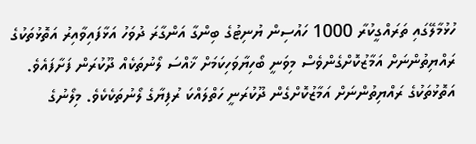ހުޅުމާލޭގައި ތަރައްގީކުރާ 1000 ހައުސިން ޔުނިޓުގެ ބިންގާ އަންގާރަ ދުވަހު އަޅާފައިވާއިރު އަތޮޅުތަކުގެ ރައްޔިތުންނަށް އަމާޒުކޮށްގެންވެސް މިވަނީ ބޯހިޔާވަހިކަމަށް ޚާއްސަ ލޯނުތަކެއް ދޫކުރަން ފަށާފައެވެ.
އަތޮޅުތަކުގެ ރައްޔިތުންނަށް އަމާޒުކޮށްގެން ދޫކުރަނީ ހަތްލައްކަ ރުފިޔާގެ ލޯނުތަކެކެވެ. މިލޯނުގެ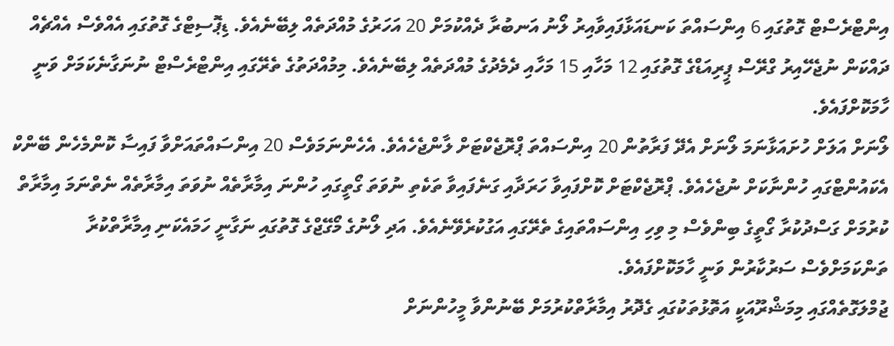އިންޓްރެސްޓް ގޮތުގައި 6 އިންސައްތަ ކަނޑައަޅާފައިވާއިރު ލޯނު އަނބުރާ ދެއްކުމަށް 20 އަހަރުގެ މުއްދަތެއް ލިބޭނެއެވެ. ޑިޕޮސިޓްގެ ގޮތުގައި އެއްވެސް އެއްޗެއް ދައްކަން ނުޖެހޭއިރު ގްރޭސް ޕީރިއަޑްގެ ގޮތުގައި 12 މަހާއި 15 މަހާއި ދެމެދުގެ މުއްދަތެއް ލިބޭނެއެވެ. މިމުއްދަތުގެ ތެރޭގައި އިންޓްރެސްޓް ނުނަގާނެކަމަށް ވަނީ ހާމަކޮށްފައެވެ.
ލޯނަށް އަލަށް ހުށައަޅާނަމަ ލޯނަށް އެދޭ ފަރާތުން 20 އިންސައްތަ ޕްރޮޖެކްޓަށް ލާންޖެހެއެވެ. އެހެންނަމަވެސް 20 އިންސައްތައަށްވާ ފައިސާ ކޮންމެހެން ބޭންކް އެކައުންޓްގައި ހުންނާކަށް ނުޖެހެއެވެ. ޕްރޮޖެކްޓަށް ކޮށްފައިވާ ހަރަދާއި ގަނެފައިވާ ތަކެތި ނުވަތަ ގޯތީގައި ހުންނަ އިމާރާތެއް ނުވަތަ އިމާރާތެއް ނެތްނަމަ އިމާރާތް ކުރުމަށް ގަސްދުކުރާ ގޯތީގެ ބިންވެސް މި ވިހި އިންސައްތައިގެ ތެރޭގައި އަގުކުރެވޭނެއެވެ. އަދި ލޯނުގެ މޯގޭޖްގެ ގޮތުގައި ނަގާނީ ހަމައެކަނި އިމާރާތްކުރާ ތަންކަމަށްވެސް ސަރުކާރުން ވަނީ ހާމަކޮށްފައެވެ.
ޖުމްލަގޮތެއްގައި މިމަޝްރޫއަކީ އަތޮޅުތަކުގައި ގެދޮރު އިމާރާތްކުރުމަށް ބޭނުންވާ މީހުންނަށް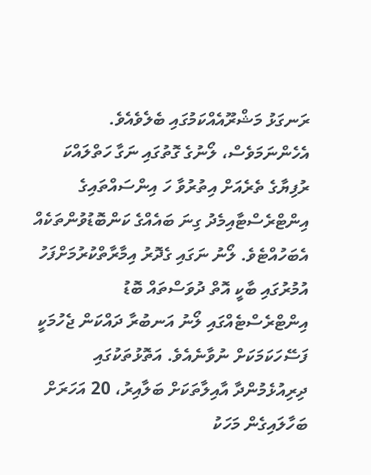ރަނގަޅު މަޝްރޫއެއްކަމުގައި ބެލެވެއެވެ. އެހެންނަމަވެސް، ލޯނުގެ ގޮތުގައި ނަގާ ހަތްލައްކަ ރުފިޔާގެ ތެރެއަށް އިތުރުވާ ހަ އިންސައްތައިގެ އިންޓްރެސްޓާއިމެދު ގިނަ ބައެއްގެ ކަންބޮޑުވުންތަކެއް އެބަހުއްޓެވެ. ލޯނު ނަގައި ގެދޮރު އިމާރާތްކުރުމަށްފަހު އުމުރުގައި ބާކީ އޮތް ދުވަސްތައް ބޮޑު އިންޓްރެސްޓެއްގައި ލޯނު އަނބުރާ ދައްކަން ޖެހުމަކީ ފަސޭހަކަމަކަށް ނުވާނެއެވެ. އަތޮޅުތަކުގައި ދިރިއުޅެމުންދާ އާއިލާތަކަށް ބަލާއިރު، 20 އަހަރަށް ބަހާލައިގެން މަހަކު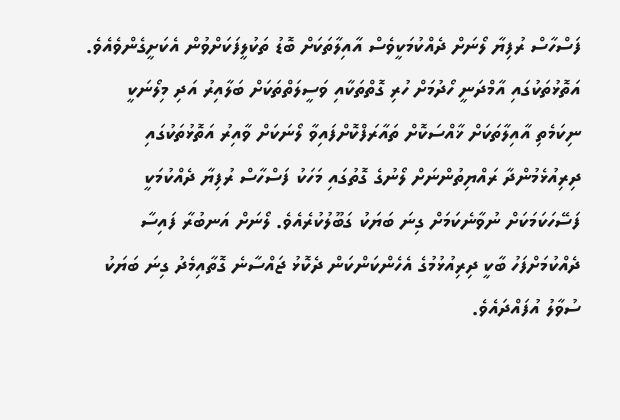ފަސްހާސް ރުފިޔާ ލޯނަށް ދެއްކުމަކީވެސް އާއިލާތަކަށް ބޮޑު ތަކުލީފަކަށްވުން އެކަށީގެންވެއެވެ. އަތޮޅުތަކުގައި އާމްދަނީ ހޯދުމަށް ހުރި ގޮތްތަކާއި ވަސީލަތްތަކަށް ބަލާއިރު އަދި މިލޯނަކީ ނިކަމެތި އާއިލާތަކަށް ޚާއްސަކޮށް ތައާރަފްކޮށްފައިވާ ލޯނަކަށް ވާއިރު އަތޮޅުތަކުގައި ދިރިއުޅެމުންދާ ރައްޔިތުންނަށް ލޯނުގެ ގޮތުގައި މަހަކު ފަސްހާސް ރުފިޔާ ދެއްކުމަކީ ފަސޭހަކަމަކަށް ނުވާނެކަމަށް ގިނަ ބަޔަކު ގަބޫލުކުރެއެވެ. ލޯނަށް އަނބުރާ ފައިސާ ދެއްކުމަށްފަހު ބާކީ ދިރިއުޅުމުގެ އެހެންކަންކަން ދެކޮޅު ޖައްސާނެ ގޮތާއިމެދު ގިނަ ބަޔަކު ސުވާލު އުފައްދައެވެ.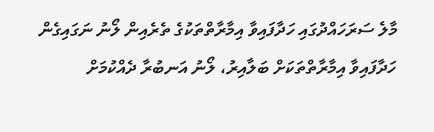މާލެ ސަރަހައްދުގައި ހަދާފައިވާ އިމާރާތްތަކުގެ ތެރެއިން ލޯނު ނަގައިގެން ހަދާފައިވާ އިމާރާތްތަކަށް ބަލާއިރު، ލޯނު އަނބުރާ ދެއްކުމަށް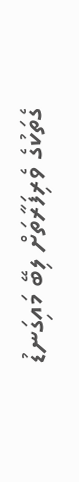ގެތަކުގެ ވެރިފަރާތަށް ލިބޭ މައިގަނޑު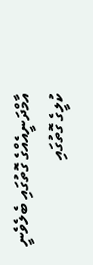އާމްދަނީއެއްގެ ގޮތުގައި ބެލެވެނީ ކުލީގެ ގޮތުގައި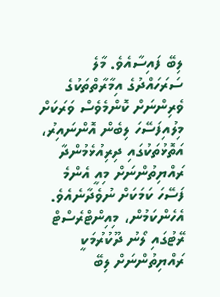ލިބޭ ފައިސާއެވެ. މާލެ ސަރަހައްދުގެ އިމާރާތްތަކުގެ ވެރިންނަށް ކޮންމެވެސް ވަރަކަށް މިލުއިފަސޭހަ ލިބެން އޮންނައިރު، އަތޮޅުތަކުގައި ދިރިއުޅެމުންދާ ރައްޔިތުންނަށް މިއީ އެންމެ ފަސޭހަ ކަމަކަށް ނުވެދާނެއެވެ. އެހެންކަމުން، މިއިންޓްރެސްޓް ރޭޓުގައި ލޯނު ދޫކުރުމަކީ ރައްޔިތުންނަށް ލިބޭ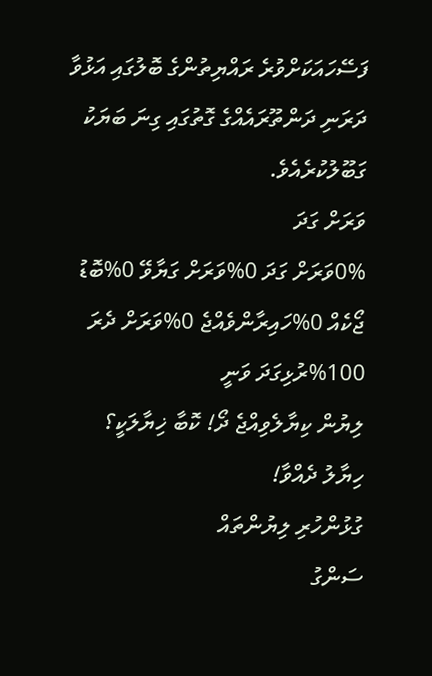ފަސޭހައަކަށްވުރެ ރައްޔިތުންގެ ބޮލުގައި އަޅުވާ ދަރަނި ދަންތޫރައެއްގެ ގޮތުގައި ގިނަ ބަޔަކު ގަބޫލުކުރެއެވެ.
ވަރަށް ގަދަ
0%ވަރަށް ގަދަ 0%ވަރަށް ގަޔާވޭ 0%ބޮޑު ޖޯކެއް 0%ހައިރާންވެއްޖެ 0%ވަރަށް ދެރަ 100%ރުޅިގަދަ ވަނީ
ލިޔުން ކިޔާލެވިއްޖެ ދޯ! ކޮބާ ޚިޔާލަކީ؟
ހިޔާލު ދެއްވާ!
ގުޅުންހުރި ލިޔުންތައް
ސަންގު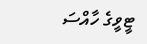ޓީވީގެ ހާއްސަ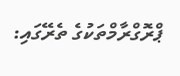ޕްރޮގްރާމްތަކުގެ ތެރޭގައި: